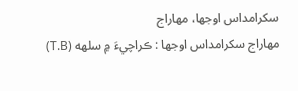سکرامداس اوجها، مهاراج
مهاراج سکرامداس اوجها : ڪراچيءَ ۾ سلهه (T.B)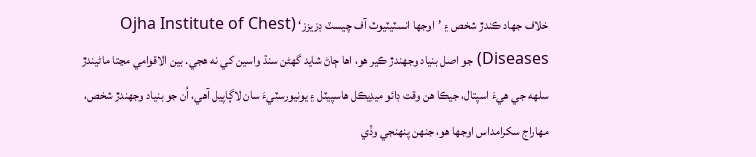خلاف جهاد ڪندڙ شخص ۽ ’اوجها انسٽيٽيوٽ آف چيسٽ ڊزيزز‘ (Ojha Institute of Chest Diseases) جو اصل بنياد وجهندڙ ڪير هو، اها ڄاڻ شايد گهڻن سنڌ واسين کي نه هجي. بين الاقوامي مڃتا ماڻيندڙ سلهه جي هيءَ اسپتال، جيڪا هن وقت ڊائو ميڊيڪل هاسپيٽل ۽ يونيورسٽيءَ سان لاڳاپيل آهي، اُن جو بنياد وجهندڙ شخص، مهاراج سکرامداس اوجها هو، جنهن پنهنجي وڏي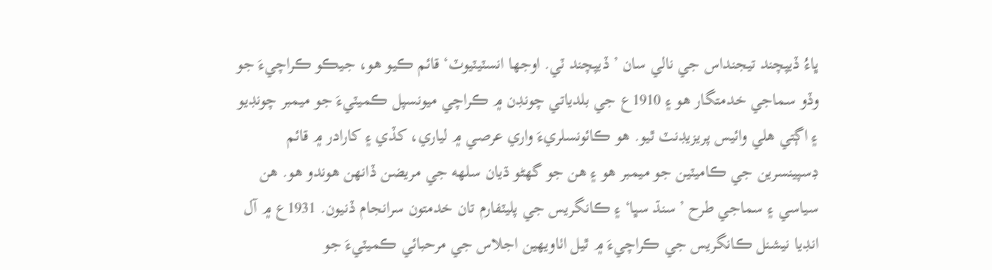ڀاءُ ڏيپچند تيجنداس جي نالي سان ’ڏيپچند ٽي. اوجها انسٽيٽيوٽ‘ قائم ڪيو هو، جيڪو ڪراچيءَ جو وڏو سماجي خدمتگار هو ۽ 1910ع جي بلدياتي چونڊن ۾ ڪراچي ميونسپل ڪميٽيءَ جو ميمبر چونڊيو ۽ اڳتي هلي وائيس پريزيڊنٽ ٿيو. هو ڪائونسلريءَ واري عرصي ۾ لياري، کڏي ۽ کارادر ۾ قائم ڊسپينسرين جي ڪاميٽين جو ميمبر هو ۽ هن جو گهڻو ڌيان سلهه جي مريضن ڏانهن هوندو هو. هن سياسي ۽ سماجي طرح ’سنڌ سڀا‘ ۽ ڪانگريس جي پليٽفارم تان خدمتون سرانجام ڏنيون. 1931ع ۾ آل انڊيا نيشنل ڪانگريس جي ڪراچيءَ ۾ ٿيل اٺاويهين اجلاس جي مرحبائي ڪميٽيءَ جو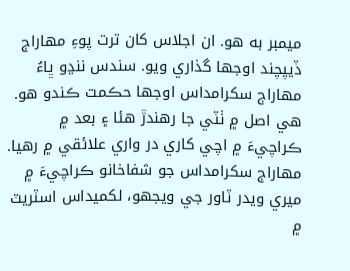ميمبر به هو. ان اجلاس کان ترت پوءِ مهاراج ڏيپچند اوجها گذاري ويو. سندس ننڍو ڀاءُ مهاراج سکرامداس اوجها حڪمت ڪندو هو. هي اصل ۾ ٺٽي جا رهندڙ هئا ۽ بعد ۾ ڪراچيءَ ۾ اچي کاري در واري علائقي ۾ رهيا. مهاراج سکرامداس جو شفاخانو ڪراچيءَ ۾ ميري ويدر ٽاور جي ويجهو، لکميداس اسٽريٽ ۾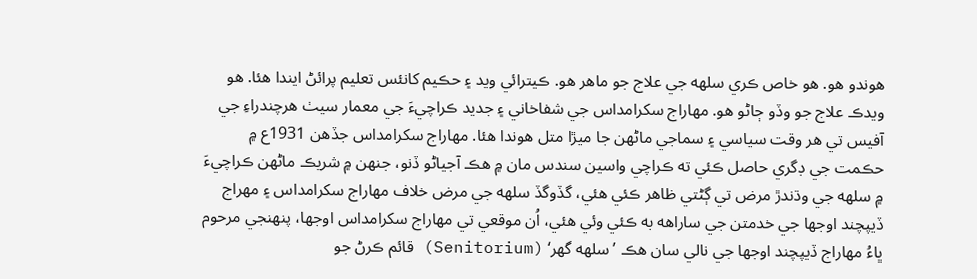هوندو هو. هو خاص ڪري سلهه جي علاج جو ماهر هو. ڪيترائي ويد ۽ حڪيم کانئس تعليم پرائڻ ايندا هئا. هو ويدڪ علاج جو وڏو ڄاڻو هو. مهاراج سکرامداس جي شفاخاني ۽ جديد ڪراچيءَ جي معمار سيٺ هرچندراءِ جي آفيس تي هر وقت سياسي ۽ سماجي ماڻهن جا ميڙا متل هوندا هئا. مهاراج سکرامداس جڏهن 1931ع ۾ حڪمت جي ڊگري حاصل ڪئي ته ڪراچي واسين سندس مان ۾ هڪ آجياڻو ڏنو، جنهن ۾ شريڪ ماڻهن ڪراچيءَ ۾ سلهه جي وڌندڙ مرض تي ڳڻتي ظاهر ڪئي هئي، گڏوگڏ سلهه جي مرض خلاف مهاراج سکرامداس ۽ مهراج ڏيپچند اوجها جي خدمتن جي ساراهه به ڪئي وئي هئي، اُن موقعي تي مهاراج سکرامداس اوجها، پنهنجي مرحوم ڀاءُ مهاراج ڏيپچند اوجها جي نالي سان هڪ ’سلهه گهر‘ (Senitorium) قائم ڪرڻ جو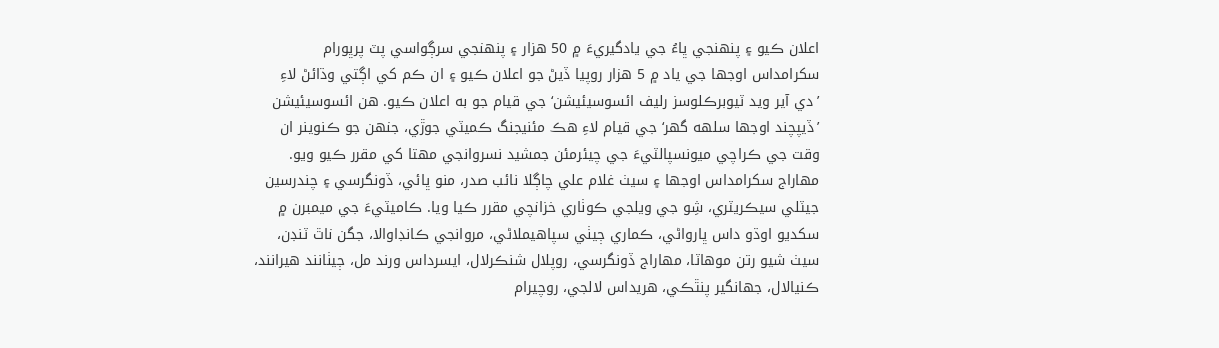اعلان ڪيو ۽ پنهنجي ڀاءُ جي يادگيريءَ ۾ 50 هزار ۽ پنهنجي سرڳواسي پٽ پرڀورام سکرامداس اوجها جي ياد ۾ 5 هزار روپيا ڏيڻ جو اعلان ڪيو ۽ ان ڪم کي اڳتي وڌائڻ لاءِ ’دي آير ويد ٽيوبرڪلوسز رليف ائسوسيئيشن‘ جي قيام جو به اعلان ڪيو. هن ائسوسيئيشن ’ڏيپچند اوجها سلهه گهر‘ جي قيام لاءِ هڪ مئنيجنگ ڪميٽي جوڙي، جنهن جو ڪنوينر ان وقت جي ڪراچي ميونسپالٽيءَ جي چيئرمئن جمشيد نسروانجي مهتا کي مقرر ڪيو ويو. مهاراج سکرامداس اوجها ۽ سيٺ غلام علي چاڳلا نائب صدر، منو ڀائي، ڏونگرسي ۽ چندرسين جيٽلي سيڪريٽري، شِو جي ويلجي ڪوٺاري خزانچي مقرر ڪيا ويا. ڪاميٽيءَ جي ميمبرن ۾ سکديو اوڌو داس ڀارواڻي، ڪماري ڄيٺي سپاهيملاڻي، مروانجي ڪانڊاوالا، جگن ناٿ ٽنڊن، سيٺ شيو رتن موهاٽا، مهاراج ڏونگرسي، روپلال شنڪرلال، ايسرداس ورند مل، ڄيٺانند هيرانند، ڪنيالال، جهانگير پنٿڪي، هريداس لالجي، روچيرام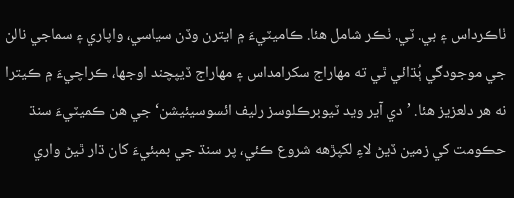ٺاڪرداس ۽ بي. ٽي. ٺڪر شامل هئا. ڪاميٽيءَ ۾ ايترن وڏن سياسي، واپاري ۽ سماجي نالن جي موجودگي ٻُڌائي ٿي ته مهاراج سکرامداس ۽ مهاراج ڏيپچند اوجها، ڪراچيءَ ۾ ڪيترا نه هر دلعزيز هئا. ’دي آير ويد ٽيوبرڪلوسز رليف ائسوسيئيشن‘ جي هن ڪميٽيءَ سنڌ حڪومت کي زمين ڏيڻ لاءِ لکپڙهه شروع ڪئي، پر سنڌ جي بمبئيءَ کان ڌار ٿيڻ واري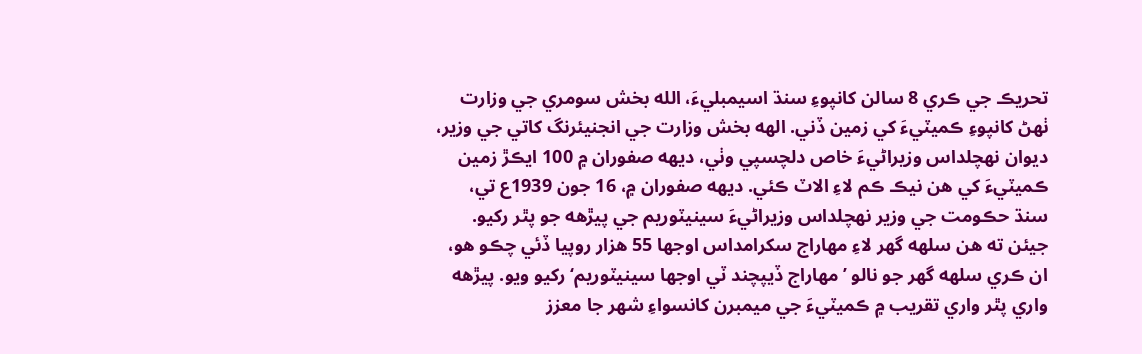تحريڪ جي ڪري 8 سالن کانپوءِ سنڌ اسيمبليءَ، الله بخش سومري جي وزارت ٺهڻ کانپوءِ ڪميٽيءَ کي زمين ڏني. الهه بخش وزارت جي انجنيئرنگ کاتي جي وزير، ديوان نهچلداس وزيراڻيءَ خاص دلچسپي وٺي، ديهه صفوران ۾ 100 ايڪڙ زمين ڪميٽيءَ کي هن نيڪ ڪم لاءِ الاٽ ڪئي. ديهه صفوران ۾، 16 جون 1939ع تي، سنڌ حڪومت جي وزير نهچلداس وزيراڻيءَ سينيٽوريم جي پيڙهه جو پٿر رکيو. جيئن ته هن سلهه گهر لاءِ مهاراج سکرامداس اوجها 55 هزار روپيا ڏئي چڪو هو، ان ڪري سلهه گهر جو نالو ’مهاراج ڏيپچند ٽي اوجها سينيٽوريم‘ رکيو ويو. پيڙهه واري پٿر واري تقريب ۾ ڪميٽيءَ جي ميمبرن کانسواءِ شهر جا معزز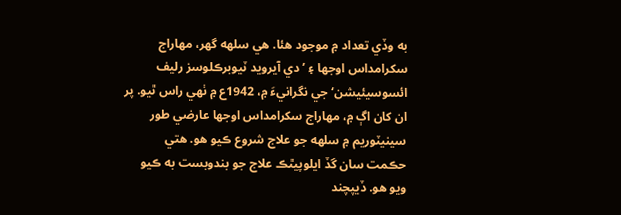به وڏي تعداد ۾ موجود هئا. هي سلهه گهر، مهاراج سکرامداس اوجها ۽ ’دي آيرويد ٽيوبرڪلوسز رليف ائسوسيئيشن‘ جي نگرانيءَ ۾، 1942ع ۾ ٺهي راس ٿيو. پر ان کان اڳ ۾، مهاراج سکرامداس اوجها عارضي طور سينيٽوريم ۾ سلهه جو علاج شروع ڪيو هو. هتي حڪمت سان گڏ ايلوپيٿڪ علاج جو بندوبست به ڪيو ويو هو. ڏيپچند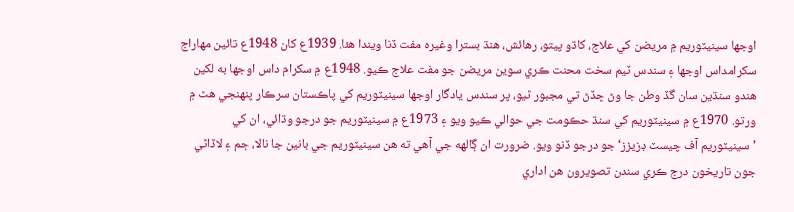اوجها سينيٽوريم ۾ مريضن کي علاج، کاڌو پيتو، رهائش، هنڌ بسترا وغيره مفت ڏنا ويندا هئا. 1939ع کان 1948ع تائين مهاراج سکرامداس اوجها ۽ سندس ٽيم سخت محنت ڪري سوين مريضن جو مفت علاج ڪيو. 1948ع ۾ سکرام داس اوجها به لکين هندو سنڌين سان گڏ وطن جا وڻ ڇڏڻ تي مجبور ٿيو، پر سندس يادگار اوجها سينيٽوريم کي پاڪستان سرڪار پنهنجي هٿ ۾ ورتو. 1970ع ۾ سينيٽوريم کي سنڌ حڪومت جي حوالي ڪيو ويو ۽ 1973ع ۾ سينيٽوريم جو درجو وڌائي، ان کي ’سينيٽوريم آف چيسٽ ڊزيزز‘ جو درجو ڏنو ويو. ضرورت ان ڳالهه جي آهي ته هن سينيٽوريم جي بانين جا نالا، ڄم ۽ لاڏاڻي جون تاريخون درج ڪري سندن تصويرون هن اداري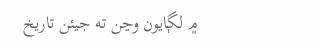۾ لڳايون وڃن ته جيئن تاريخ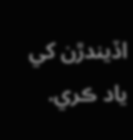اڏيندڙن کي ياد ڪري.